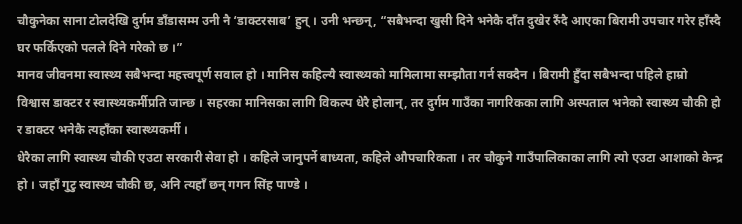चौकुनेका साना टोलदेखि दुर्गम डाँडासम्म उनी नै ‘डाक्टरसाब’ हुन् । उनी भन्छन्, “सबैभन्दा खुसी दिने भनेकै दाँत दुखेर रुँदै आएका बिरामी उपचार गरेर हाँस्दै घर फर्किएको पलले दिने गरेको छ ।”
मानव जीवनमा स्वास्थ्य सबैभन्दा महत्त्वपूर्ण सवाल हो । मानिस कहिल्यै स्वास्थ्यको मामिलामा सम्झौता गर्न सक्दैन । बिरामी हुँदा सबैभन्दा पहिले हाम्रो विश्वास डाक्टर र स्वास्थ्यकर्मीप्रति जान्छ । सहरका मानिसका लागि विकल्प धेरै होलान्, तर दुर्गम गाउँका नागरिकका लागि अस्पताल भनेको स्वास्थ्य चौकी हो र डाक्टर भनेकै त्यहाँका स्वास्थ्यकर्मी ।
धेरैका लागि स्वास्थ्य चौकी एउटा सरकारी सेवा हो । कहिले जानुपर्ने बाध्यता, कहिले औपचारिकता । तर चौकुने गाउँपालिकाका लागि त्यो एउटा आशाको केन्द्र हो । जहाँ गुटु स्वास्थ्य चौकी छ, अनि त्यहाँ छन् गगन सिंह पाण्डे ।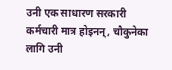उनी एक साधारण सरकारी कर्मचारी मात्र होइनन्, चौकुनेका लागि उनी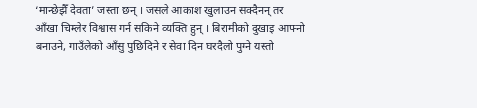‘मान्छेझैँ देवता’ जस्ता छन् । जसले आकाश खुलाउन सक्दैनन् तर आँखा चिम्लेर विश्वास गर्न सकिने व्यक्ति हुन् । बिरामीको दुखाइ आफ्नो बनाउने, गाउँलेको आँसु पुछिदिने र सेवा दिन घरदैलो पुग्ने यस्तो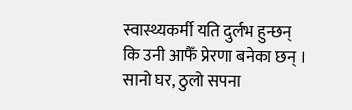स्वास्थ्यकर्मी यति दुर्लभ हुन्छन् कि उनी आफैँ प्रेरणा बनेका छन् ।
सानो घर, ठुलो सपना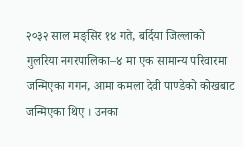२०३२ साल मङ्सिर १४ गते, बर्दिया जिल्लाको गुलरिया नगरपालिका–४ मा एक सामान्य परिवारमा जन्मिएका गगन, आमा कमला देवी पाण्डेको कोखबाट जन्मिएका थिए । उनका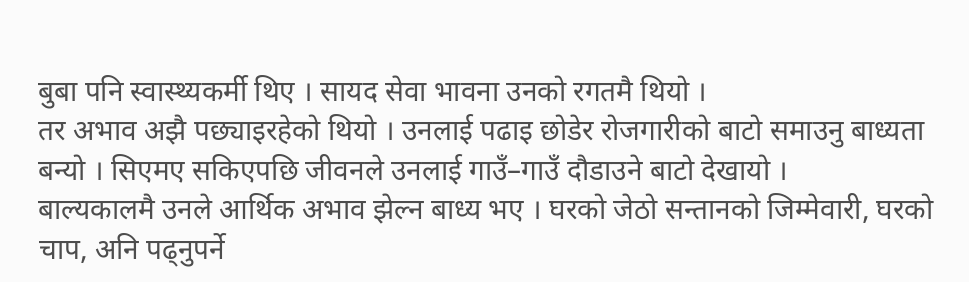बुबा पनि स्वास्थ्यकर्मी थिए । सायद सेवा भावना उनको रगतमै थियो ।
तर अभाव अझै पछ्याइरहेको थियो । उनलाई पढाइ छोडेर रोजगारीको बाटो समाउनु बाध्यता बन्यो । सिएमए सकिएपछि जीवनले उनलाई गाउँ–गाउँ दौडाउने बाटो देखायो ।
बाल्यकालमै उनले आर्थिक अभाव झेल्न बाध्य भए । घरको जेठो सन्तानको जिम्मेवारी, घरको चाप, अनि पढ्नुपर्ने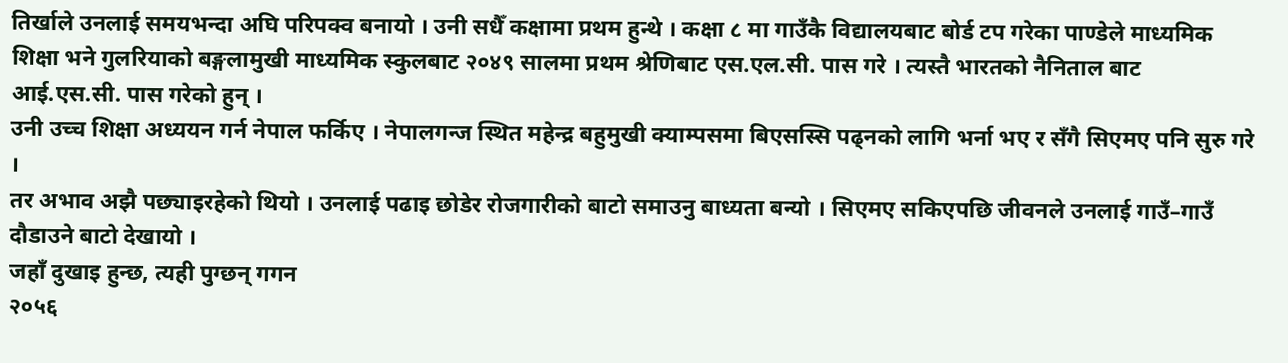तिर्खाले उनलाई समयभन्दा अघि परिपक्व बनायो । उनी सधैँ कक्षामा प्रथम हुन्थे । कक्षा ८ मा गाउँकै विद्यालयबाट बोर्ड टप गरेका पाण्डेले माध्यमिक शिक्षा भने गुलरियाको बङ्गलामुखी माध्यमिक स्कुलबाट २०४९ सालमा प्रथम श्रेणिबाट एस.एल.सी. पास गरे । त्यस्तै भारतको नैनिताल बाट आई.एस.सी. पास गरेको हुन् ।
उनी उच्च शिक्षा अध्ययन गर्न नेपाल फर्किए । नेपालगन्ज स्थित महेन्द्र बहुमुखी क्याम्पसमा बिएसस्सि पढ्नको लागि भर्ना भए र सँगै सिएमए पनि सुरु गरे ।
तर अभाव अझै पछ्याइरहेको थियो । उनलाई पढाइ छोडेर रोजगारीको बाटो समाउनु बाध्यता बन्यो । सिएमए सकिएपछि जीवनले उनलाई गाउँ–गाउँ दौडाउने बाटो देखायो ।
जहाँ दुखाइ हुन्छ, त्यही पुग्छन् गगन
२०५६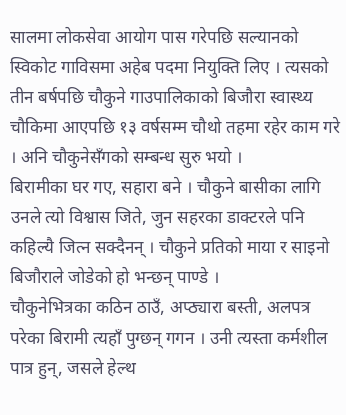सालमा लोकसेवा आयोग पास गरेपछि सल्यानको स्विकोट गाविसमा अहेब पदमा नियुक्ति लिए । त्यसको तीन बर्षपछि चौकुने गाउपालिकाको बिजौरा स्वास्थ्य चौकिमा आएपछि १३ वर्षसम्म चौथो तहमा रहेर काम गरे । अनि चौकुनेसँगको सम्बन्ध सुरु भयो ।
बिरामीका घर गए, सहारा बने । चौकुने बासीका लागि उनले त्यो विश्वास जिते, जुन सहरका डाक्टरले पनि कहिल्यै जित्न सक्दैनन् । चौकुने प्रतिको माया र साइनो बिजौराले जोडेको हो भन्छन् पाण्डे ।
चौकुनेभित्रका कठिन ठाउँ, अप्ठ्यारा बस्ती, अलपत्र परेका बिरामी त्यहाँ पुग्छन् गगन । उनी त्यस्ता कर्मशील पात्र हुन्, जसले हेल्थ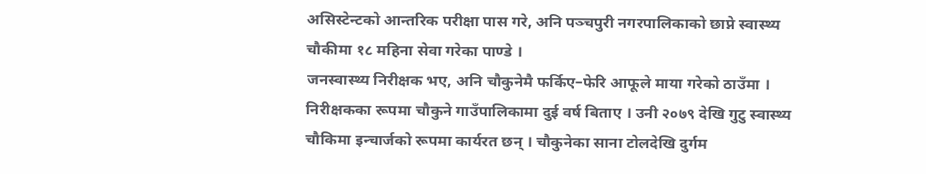असिस्टेन्टको आन्तरिक परीक्षा पास गरे, अनि पञ्चपुरी नगरपालिकाको छाप्ने स्वास्थ्य चौकीमा १८ महिना सेवा गरेका पाण्डे ।
जनस्वास्थ्य निरीक्षक भए, अनि चौकुनेमै फर्किए–फेरि आफूले माया गरेको ठाउँमा । निरीक्षकका रूपमा चौकुने गाउँपालिकामा दुई वर्ष बिताए । उनी २०७९ देखि गुटु स्वास्थ्य चौकिमा इन्चार्जको रूपमा कार्यरत छन् । चौकुनेका साना टोलदेखि दुर्गम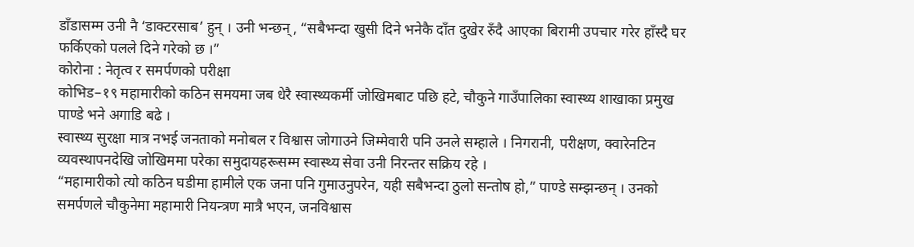डाँडासम्म उनी नै ‘डाक्टरसाब’ हुन् । उनी भन्छन्, “सबैभन्दा खुसी दिने भनेकै दाँत दुखेर रुँदै आएका बिरामी उपचार गरेर हाँस्दै घर फर्किएको पलले दिने गरेको छ ।”
कोरोना : नेतृत्व र समर्पणको परीक्षा
कोभिड–१९ महामारीको कठिन समयमा जब धेरै स्वास्थ्यकर्मी जोखिमबाट पछि हटे, चौकुने गाउँपालिका स्वास्थ्य शाखाका प्रमुख पाण्डे भने अगाडि बढे ।
स्वास्थ्य सुरक्षा मात्र नभई जनताको मनोबल र विश्वास जोगाउने जिम्मेवारी पनि उनले सम्हाले । निगरानी, परीक्षण, क्वारेनटिन व्यवस्थापनदेखि जोखिममा परेका समुदायहरूसम्म स्वास्थ्य सेवा उनी निरन्तर सक्रिय रहे ।
“महामारीको त्यो कठिन घडीमा हामीले एक जना पनि गुमाउनुपरेन, यही सबैभन्दा ठुलो सन्तोष हो,” पाण्डे सम्झन्छन् । उनको समर्पणले चौकुनेमा महामारी नियन्त्रण मात्रै भएन, जनविश्वास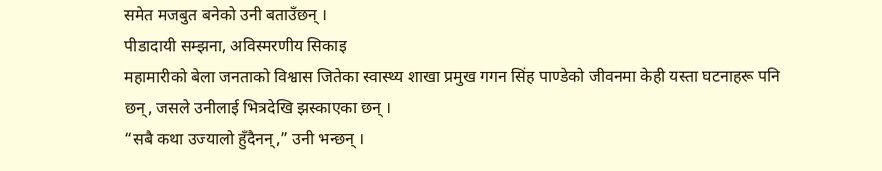समेत मजबुत बनेको उनी बताउँछन् ।
पीडादायी सम्झना, अविस्मरणीय सिकाइ
महामारीको बेला जनताको विश्वास जितेका स्वास्थ्य शाखा प्रमुख गगन सिंह पाण्डेको जीवनमा केही यस्ता घटनाहरू पनि छन्, जसले उनीलाई भित्रदेखि झस्काएका छन् ।
“सबै कथा उज्यालो हुँदैनन्,” उनी भन्छन् ।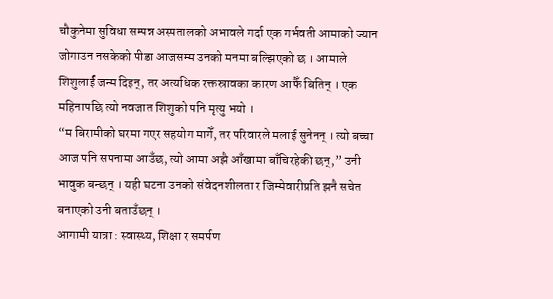चौकुनेमा सुविधा सम्पन्न अस्पतालको अभावले गर्दा एक गर्भवती आमाको ज्यान जोगाउन नसकेको पीडा आजसम्म उनको मनमा बल्झिएको छ । आमाले शिशुलार्ई जन्म दिइन्, तर अत्यधिक रक्तस्रावका कारण आफैँ बितिन् । एक महिनापछि त्यो नवजात शिशुको पनि मृत्यु भयो ।
“म बिरामीको घरमा गएर सहयोग मागेँ, तर परिवारले मलाई सुनेनन् । त्यो बच्चा आज पनि सपनामा आउँछ, त्यो आमा अझै आँखामा बाँचिरहेकी छन्,” उनी भावुक बन्छन् । यही घटना उनको संवेदनशीलता र जिम्मेवारीप्रति झनै सचेत बनाएको उनी बताउँछन् ।
आगामी यात्रा : स्वास्थ्य, शिक्षा र समर्पण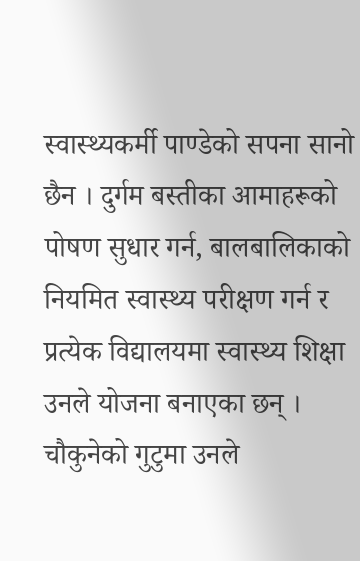स्वास्थ्यकर्मी पाण्डेको सपना सानो छैन । दुर्गम बस्तीका आमाहरूको पोषण सुधार गर्न, बालबालिकाको नियमित स्वास्थ्य परीक्षण गर्न र प्रत्येक विद्यालयमा स्वास्थ्य शिक्षा उनले योजना बनाएका छन् ।
चौकुनेको गुटुमा उनले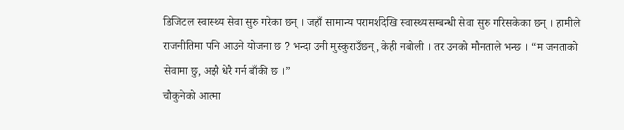डिजिटल स्वास्थ्य सेवा सुरु गरेका छन् । जहाँ सामान्य परामर्शदेखि स्वास्थ्यसम्बन्धी सेवा सुरु गरिसकेका छन् । हामीले राजनीतिमा पनि आउने योजना छ ? भन्दा उनी मुस्कुराउँछन्, केही नबोली । तर उनको मौनताले भन्छ । “म जनताको सेवामा छु, अझै धेरै गर्न बाँकी छ ।”
चौकुनेको आत्मा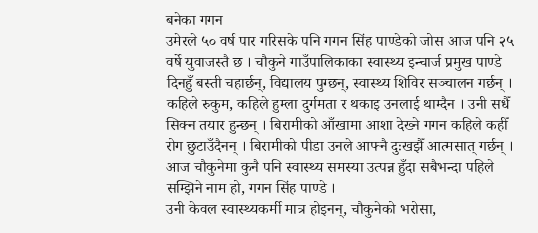बनेका गगन
उमेरले ५० वर्ष पार गरिसके पनि गगन सिंह पाण्डेको जोस आज पनि २५ वर्षे युवाजस्तै छ । चौकुने गाउँपालिकाका स्वास्थ्य इन्चार्ज प्रमुख पाण्डे दिनहुँ बस्ती चहार्छन्, विद्यालय पुग्छन्, स्वास्थ्य शिविर सञ्चालन गर्छन् ।
कहिले रुकुम, कहिले हुम्ला दुर्गमता र थकाइ उनलाई थाम्दैन । उनी सधैँ सिक्न तयार हुन्छन् । बिरामीको आँखामा आशा देख्ने गगन कहिले कहीँ रोग छुटाउँदैनन् । बिरामीको पीडा उनले आफ्नै दुःखझैँ आत्मसात् गर्छन् । आज चौकुनेमा कुनै पनि स्वास्थ्य समस्या उत्पन्न हुँदा सबैभन्दा पहिले सम्झिने नाम हो, गगन सिंह पाण्डे ।
उनी केवल स्वास्थ्यकर्मी मात्र होइनन्, चौकुनेको भरोसा,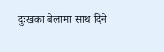दुःखका बेलामा साथ दिने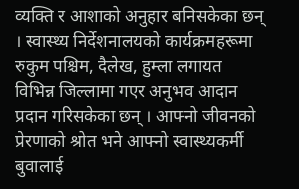व्यक्ति र आशाको अनुहार बनिसकेका छन् । स्वास्थ्य निर्देशनालयको कार्यक्रमहरूमा रुकुम पश्चिम, दैलेख, हुम्ला लगायत विभिन्न जिल्लामा गएर अनुभव आदान प्रदान गरिसकेका छन् । आफ्नो जीवनको प्रेरणाको श्रोत भने आफ्नो स्वास्थ्यकर्मी बुवालाई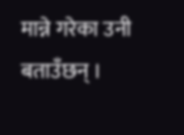मान्ने गरेका उनी बताउँछन् ।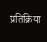प्रतिक्रिया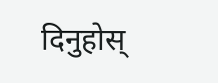दिनुहोस्